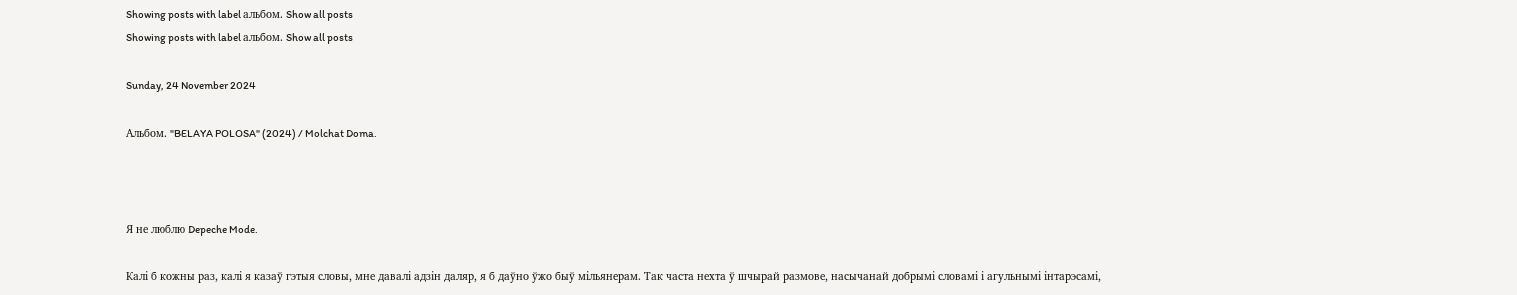Showing posts with label альбом. Show all posts
Showing posts with label альбом. Show all posts

Sunday, 24 November 2024

Альбом. "BELAYA POLOSA" (2024) / Molchat Doma.



Я не люблю Depeche Mode.

Калі б кожны раз, калі я казаў гэтыя словы, мне давалі адзін даляр, я б даўно ўжо быў мільянерам. Так часта нехта ў шчырай размове, насычанай добрымі словамі і агульнымі інтарэсамі,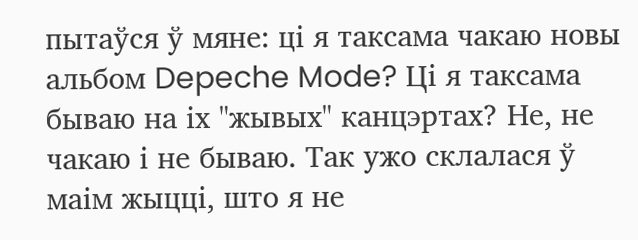пытаўся ў мяне: ці я таксама чакаю новы альбом Depeche Mode? Ці я таксама бываю на іх "жывых" канцэртах? Не, не чакаю і не бываю. Так ужо склалася ў маім жыцці, што я не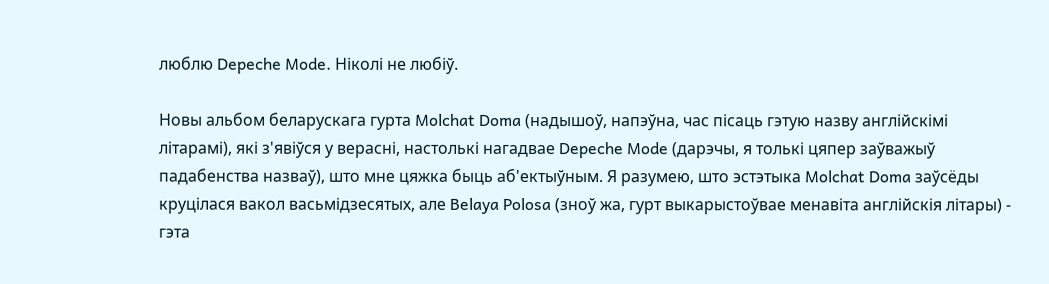люблю Depeche Mode. Ніколі не любіў.

Новы альбом беларускага гурта Molchat Doma (надышоў, напэўна, час пісаць гэтую назву англійскімі літарамі), які з'явіўся у верасні, настолькі нагадвае Depeche Mode (дарэчы, я толькі цяпер заўважыў падабенства назваў), што мне цяжка быць аб'ектыўным. Я разумею, што эстэтыка Molchat Doma заўсёды круцілася вакол васьмідзесятых, але Belaya Polosa (зноў жа, гурт выкарыстоўвае менавіта англійскія літары) - гэта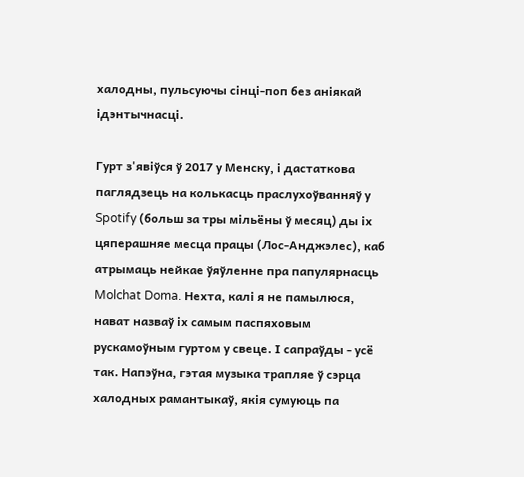халодны, пульсуючы сінці-поп без аніякай ідэнтычнасці.

Гурт з'явіўся ў 2017 у Менску, і дастаткова паглядзець на колькасць праслухоўванняў у Spotify (больш за тры мільёны ў месяц) ды іх цяперашняе месца працы (Лос-Анджэлес), каб атрымаць нейкае ўяўленне пра папулярнасць Molchat Doma. Нехта, калі я не памылюся, нават назваў іх самым паспяховым рускамоўным гуртом у свеце. І сапраўды - усё так. Напэўна, гэтая музыка трапляе ў сэрца халодных рамантыкаў, якія сумуюць па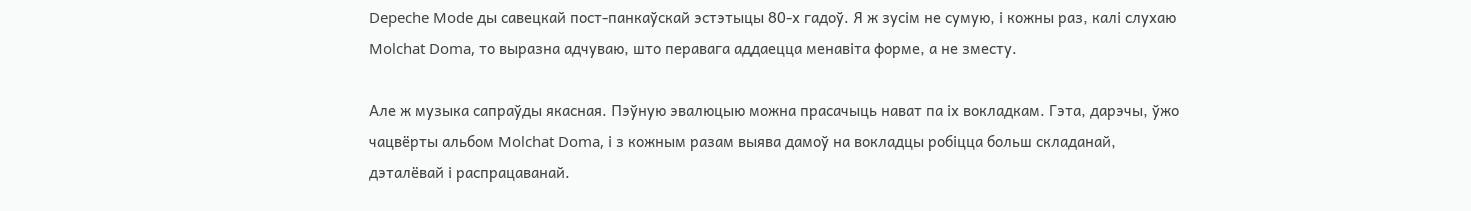Depeche Mode ды савецкай пост-панкаўскай эстэтыцы 80-х гадоў. Я ж зусім не сумую, і кожны раз, калі слухаю Molchat Doma, то выразна адчуваю, што перавага аддаецца менавіта форме, а не зместу.

Але ж музыка сапраўды якасная. Пэўную эвалюцыю можна прасачыць нават па іх вокладкам. Гэта, дарэчы, ўжо чацвёрты альбом Molchat Doma, і з кожным разам выява дамоў на вокладцы робіцца больш складанай, дэталёвай і распрацаванай.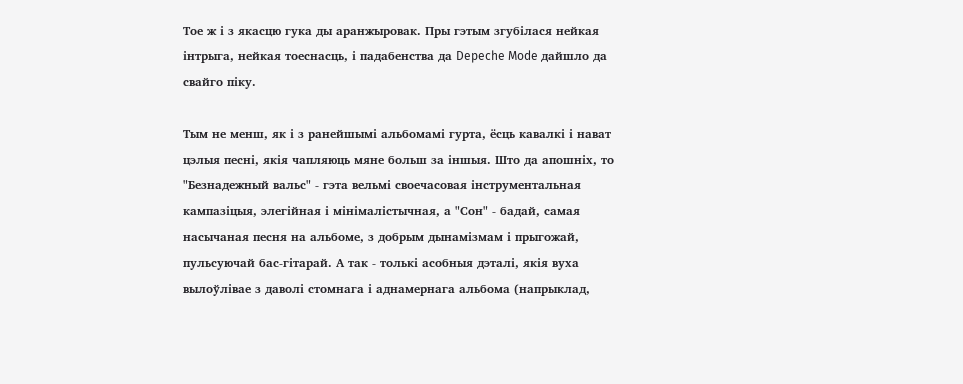Тое ж і з якасцю гука ды аранжыровак. Пры гэтым згубілася нейкая інтрыга, нейкая тоеснасць, і падабенства да Depeche Mode дайшло да свайго піку.

Тым не менш, як і з ранейшымі альбомамі гурта, ёсць кавалкі і нават цэлыя песні, якія чапляюць мяне больш за іншыя. Што да апошніх, то "Безнадежный вальс" - гэта вельмі своечасовая інструментальная кампазіцыя, элегійная і мінімалістычная, а "Сон" - бадай, самая насычаная песня на альбоме, з добрым дынамізмам і прыгожай, пульсуючай бас-гітарай. А так - толькі асобныя дэталі, якія вуха вылоўлівае з даволі стомнага і аднамернага альбома (напрыклад,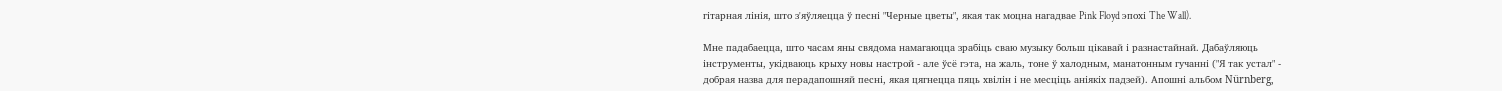гітарная лінія, што з'яўляецца ў песні "Черные цветы", якая так моцна нагадвае Pink Floyd эпохі The Wall).

Мне падабаецца, што часам яны свядома намагаюцца зрабіць сваю музыку больш цікавай і разнастайнай. Дабаўляюць інструменты, укідваюць крыху новы настрой - але ўсё гэта, на жаль, тоне ў халодным, манатонным гучанні ("Я так устал" - добрая назва для перадапошняй песні, якая цягнецца пяць хвілін і не месціць аніякіх падзей). Апошні альбом Nürnberg,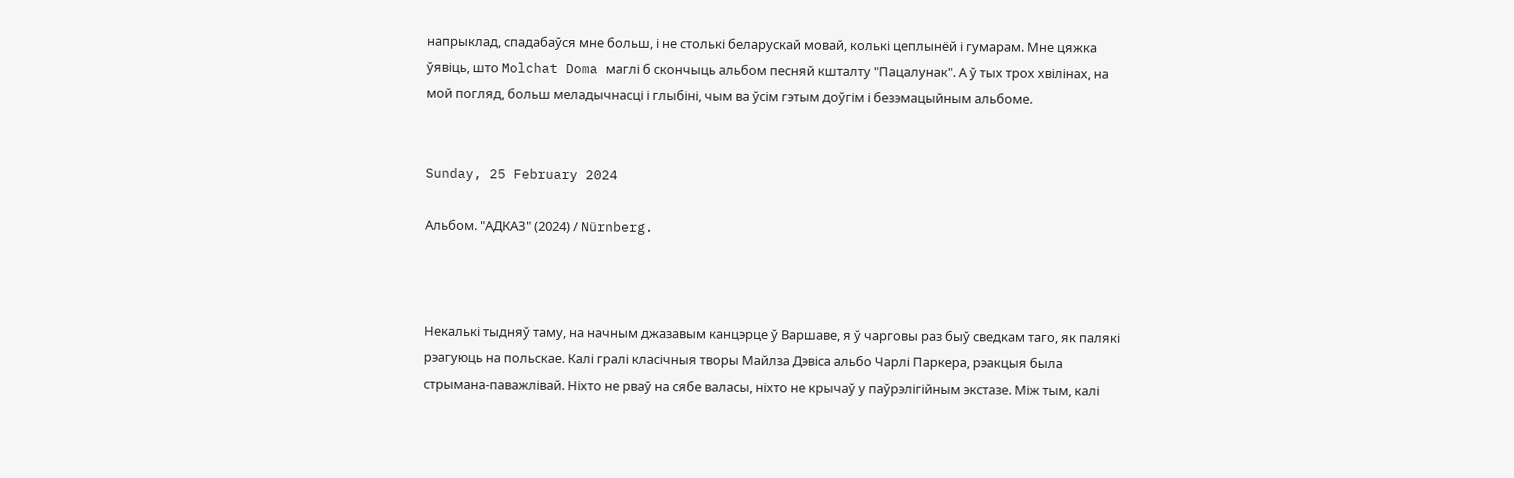напрыклад, спадабаўся мне больш, і не столькі беларускай мовай, колькі цеплынёй і гумарам. Мне цяжка ўявіць, што Molchat Doma маглі б скончыць альбом песняй кшталту "Пацалунак". А ў тых трох хвілінах, на мой погляд, больш меладычнасці і глыбіні, чым ва ўсім гэтым доўгім і безэмацыйным альбоме.


Sunday, 25 February 2024

Альбом. "АДКАЗ" (2024) / Nürnberg.



Некалькі тыдняў таму, на начным джазавым канцэрце ў Варшаве, я ў чарговы раз быў сведкам таго, як палякі рэагуюць на польскае. Калі гралі класічныя творы Майлза Дэвіса альбо Чарлі Паркера, рэакцыя была стрымана-паважлівай. Ніхто не рваў на сябе валасы, ніхто не крычаў у паўрэлігійным экстазе. Між тым, калі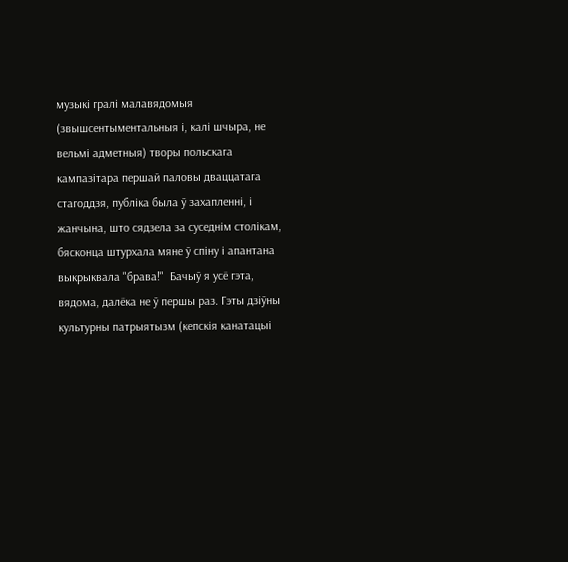музыкі гралі малавядомыя (звышсентыментальныя і, калі шчыра, не вельмі адметныя) творы польскага кампазітара першай паловы дваццатага стагоддзя, публіка была ў захапленні, і жанчына, што сядзела за суседнім столікам, бясконца штурхала мяне ў спіну і апантана выкрыквала "брава!"  Бачыў я усё гэта, вядома, далёка не ў першы раз. Гэты дзіўны культурны патрыятызм (кепскія канатацыі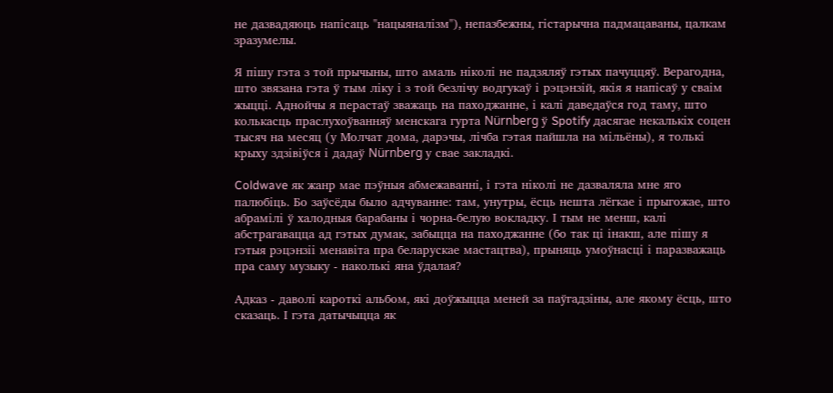не дазвадяюць напісаць "нацыяналізм"), непазбежны, гістарычна падмацаваны, цалкам зразумелы.

Я пішу гэта з той прычыны, што амаль ніколі не падзяляў гэтых пачуццяў. Верагодна, што звязана гэта ў тым ліку і з той безлічу водгукаў і рэцэнзій, якія я напісаў у сваім жыцці. Аднойчы я перастаў зважаць на паходжанне, і калі даведаўся год таму, што колькасць праслухоўванняў менскага гурта Nürnberg ў Spotify дасягае некалькіх соцен тысяч на месяц (у Молчат дома, дарэчы, лічба гэтая пайшла на мільёны), я толькі крыху здзівіўся і дадаў Nürnberg у свае закладкі.

Coldwave як жанр мае пэўныя абмежаванні, і гэта ніколі не дазваляла мне яго палюбіць. Бо заўсёды было адчуванне: там, унутры, ёсць нешта лёгкае і прыгожае, што абрамілі ў халодныя барабаны і чорна-белую вокладку. І тым не менш, калі абстрагавацца ад гэтых думак, забыцца на паходжанне (бо так ці інакш, але пішу я гэтыя рэцэнзіі менавіта пра беларускае мастацтва), прыняць умоўнасці і паразважаць пра саму музыку - наколькі яна ўдалая?

Адказ - даволі кароткі альбом, які доўжыцца меней за паўгадзіны, але якому ёсць, што сказаць. І гэта датычыцца як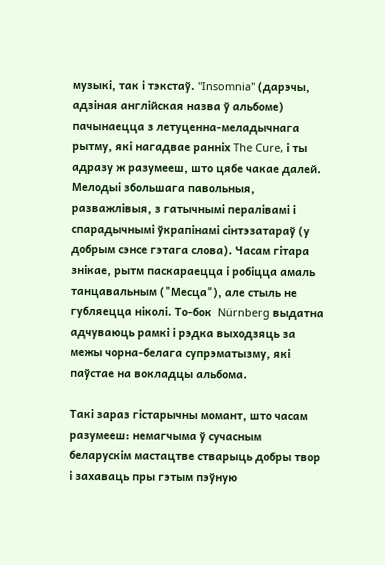музыкі, так і тэкстаў. "Insomnia" (дарэчы, адзіная англійская назва ў альбоме) пачынаецца з летуценна-меладычнага рытму, які нагадвае ранніх The Cure, і ты адразу ж разумееш, што цябе чакае далей. Мелодыі збольшага павольныя, разважлівыя, з гатычнымі пералівамі і спарадычнымі ўкрапінамі сінтэзатараў (у добрым сэнсе гэтага слова). Часам гітара знікае, рытм паскараецца і робіцца амаль танцавальным ("Месца"), але стыль не губляецца ніколі. То-бок  Nürnberg выдатна адчуваюць рамкі і рэдка выходзяць за межы чорна-белага супрэматызму, які паўстае на вокладцы альбома.

Такі зараз гістарычны момант, што часам разумееш: немагчыма ў сучасным беларускім мастацтве стварыць добры твор і захаваць пры гэтым пэўную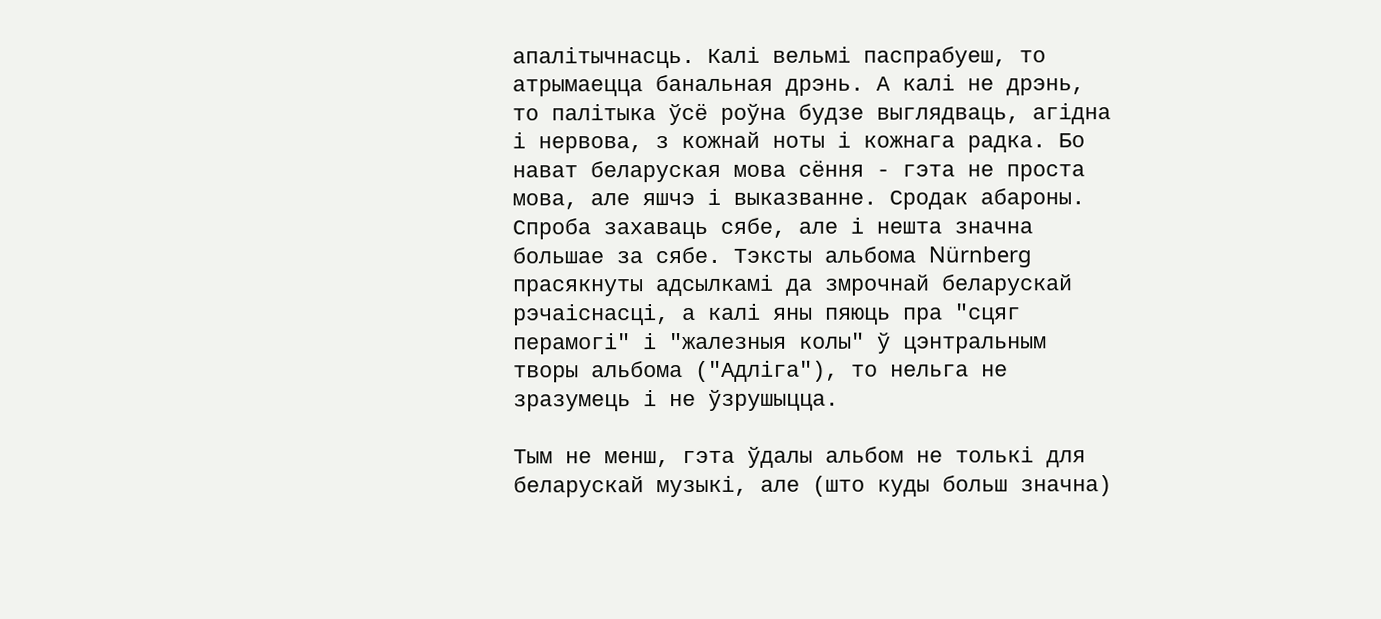апалітычнасць. Калі вельмі паспрабуеш, то атрымаецца банальная дрэнь. А калі не дрэнь, то палітыка ўсё роўна будзе выглядваць, агідна і нервова, з кожнай ноты і кожнага радка. Бо нават беларуская мова сёння - гэта не проста мова, але яшчэ і выказванне. Сродак абароны. Спроба захаваць сябе, але і нешта значна большае за сябе. Тэксты альбома Nürnberg прасякнуты адсылкамі да змрочнай беларускай рэчаіснасці, а калі яны пяюць пра "сцяг перамогі" і "жалезныя колы" ў цэнтральным творы альбома ("Адліга"), то нельга не зразумець і не ўзрушыцца.

Тым не менш, гэта ўдалы альбом не толькі для беларускай музыкі, але (што куды больш значна)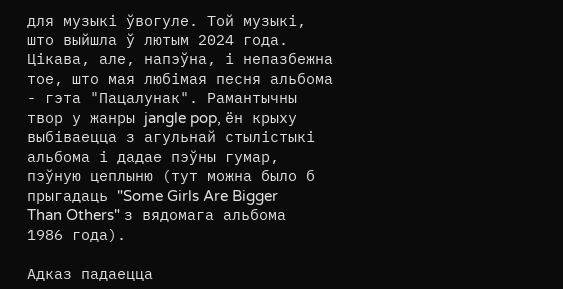для музыкі ўвогуле. Той музыкі, што выйшла ў лютым 2024 года. Цікава, але, напэўна, і непазбежна тое, што мая любімая песня альбома - гэта "Пацалунак". Рамантычны твор у жанры jangle pop, ён крыху выбіваецца з агульнай стылістыкі альбома і дадае пэўны гумар, пэўную цеплыню (тут можна было б прыгадаць "Some Girls Are Bigger Than Others" з вядомага альбома 1986 года).

Адказ падаецца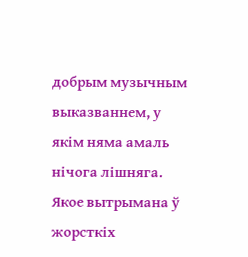добрым музычным выказваннем, у якім няма амаль нічога лішняга. Якое вытрымана ў жорсткіх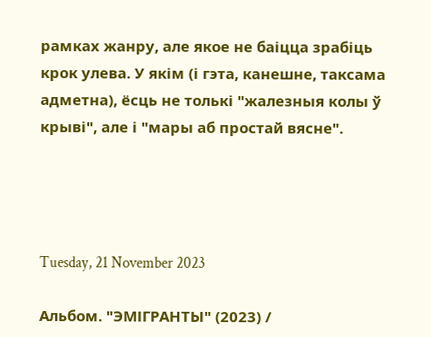рамках жанру, але якое не баіцца зрабіць крок улева. У якім (і гэта, канешне, таксама адметна), ёсць не толькі "жалезныя колы ў крыві", але і "мары аб простай вясне".




Tuesday, 21 November 2023

Альбом. "ЭМІГРАНТЫ" (2023) /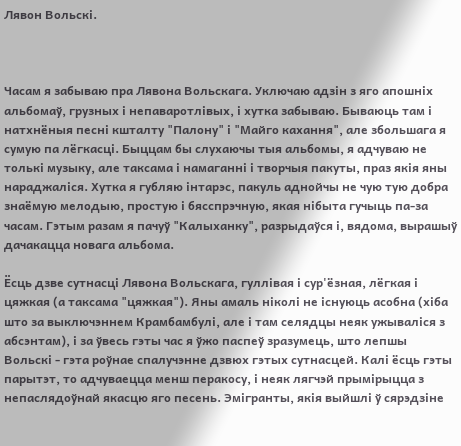Лявон Вольскі.



Часам я забываю пра Лявона Вольскага. Уключаю адзін з яго апошніх альбомаў, грузных і непаваротлівых, і хутка забываю. Бываюць там і натхнёныя песні кшталту "Палону" і "Майго кахання", але збольшага я сумую па лёгкасці. Быццам бы слухаючы тыя альбомы, я адчуваю не толькі музыку, але таксама і намаганні і творчыя пакуты, праз якія яны нараджаліся. Хутка я губляю інтарэс, пакуль аднойчы не чую тую добра знаёмую мелодыю, простую і бясспрэчную, якая нібыта гучыць па-за часам. Гэтым разам я пачуў "Калыханку", разрыдаўся і, вядома, вырашыў дачакацца новага альбома.

Ёсць дзве сутнасці Лявона Вольскага, гуллівая і сур'ёзная, лёгкая і цяжкая (а таксама "цяжкая"). Яны амаль ніколі не існуюць асобна (хіба што за выключэннем Крамбамбулі, але і там селядцы неяк ужываліся з абсэнтам), і за ўвесь гэты час я ўжо паспеў зразумець, што лепшы Вольскі - гэта роўнае спалучэнне дзвюх гэтых сутнасцей. Калі ёсць гэты парытэт, то адчуваецца менш перакосу, і неяк лягчэй прымірыцца з непаслядоўнай якасцю яго песень. Эмігранты, якія выйшлі ў сярэдзіне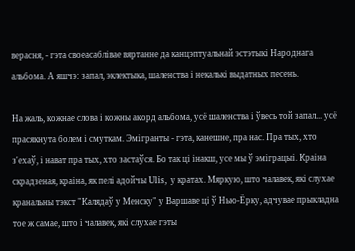верасня, - гэта своеасаблівае вяртанне да канцэптуальнай эстэтыкі Народнага альбома. А яшчэ: запал, эклектыка, шаленства і некалькі выдатных песень.

На жаль, кожнае слова і кожны акорд альбома, усё шаленства і ўвесь той запал... усё прасякнута болем і смуткам. Эмігранты - гэта, канешне, пра нас. Пра тых, хто з'ехаў, і нават пра тых, хто застаўся. Бо так ці інакш, усе мы ў эміграцыі. Краіна скрадзеная, краіна, як пелі адойчы Ulis, у кратах. Мяркую, што чалавек, які слухае кранальны тэкст "Калядаў у Менску" у Варшаве ці ў Нью-Ёрку, адчувае прыкладна тое ж самае, што і чалавек, які слухае гэты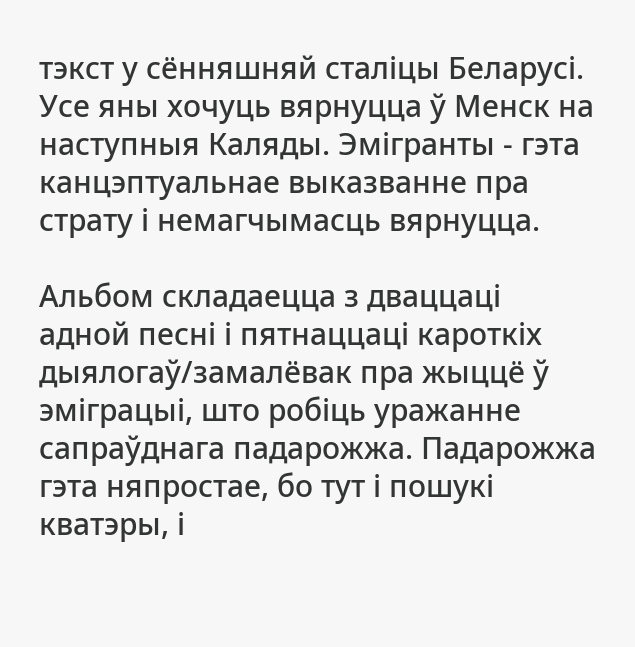тэкст у сённяшняй сталіцы Беларусі. Усе яны хочуць вярнуцца ў Менск на наступныя Каляды. Эмігранты - гэта канцэптуальнае выказванне пра страту і немагчымасць вярнуцца.

Альбом складаецца з дваццаці адной песні і пятнаццаці кароткіх дыялогаў/замалёвак пра жыццё ў эміграцыі, што робіць уражанне сапраўднага падарожжа. Падарожжа гэта няпростае, бо тут і пошукі кватэры, і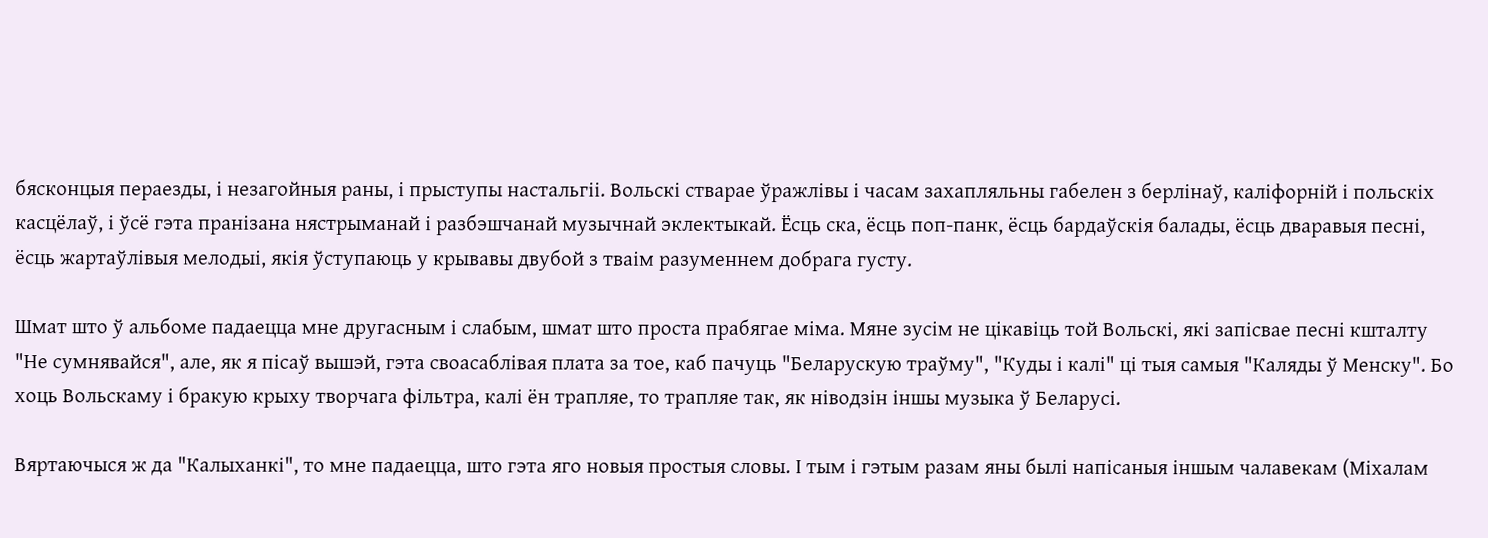бясконцыя пераезды, і незагойныя раны, і прыступы настальгіі. Вольскі стварае ўражлівы і часам захапляльны габелен з берлінаў, каліфорній і польскіх касцёлаў, і ўсё гэта пранізана нястрыманай і разбэшчанай музычнай эклектыкай. Ёсць ска, ёсць поп-панк, ёсць бардаўскія балады, ёсць дваравыя песні, ёсць жартаўлівыя мелодыі, якія ўступаюць у крывавы двубой з тваім разуменнем добрага густу.

Шмат што ў альбоме падаецца мне другасным і слабым, шмат што проста прабягае міма. Мяне зусім не цікавіць той Вольскі, які запісвае песні кшталту "Не сумнявайся", але, як я пісаў вышэй, гэта своасаблівая плата за тое, каб пачуць "Беларускую траўму", "Куды і калі" ці тыя самыя "Каляды ў Менску". Бо хоць Вольскаму і бракую крыху творчага фільтра, калі ён трапляе, то трапляе так, як ніводзін іншы музыка ў Беларусі.

Вяртаючыся ж да "Калыханкі", то мне падаецца, што гэта яго новыя простыя словы. І тым і гэтым разам яны былі напісаныя іншым чалавекам (Міхалам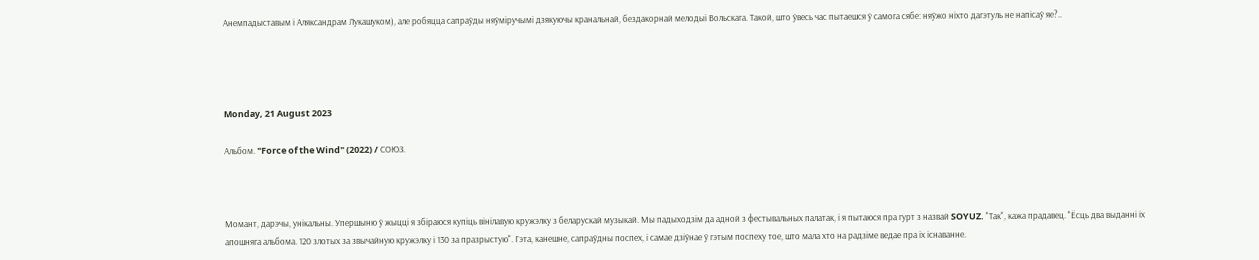Анемпадыставым і Аляксандрам Лукашуком), але робяцца сапраўды няўміручымі дзякуючы кранальнай, бездакорнай мелодыі Вольскага. Такой, што ўвесь час пытаешся ў самога сябе: няўжо ніхто дагэтуль не напісаў яе?..




Monday, 21 August 2023

Альбом. "Force of the Wind" (2022) / СОЮЗ.



Момант, дарэчы, унікальны. Упершыню ў жыцці я збіраюся купіць вінілавую кружэлку з беларускай музыкай. Мы падыходзім да адной з фестывальных палатак, і я пытаюся пра гурт з назвай SOYUZ. "Так", кажа прадавец. "Ёсць два выданні іх апошняга альбома. 120 злотых за звычайную кружэлку і 130 за празрыстую". Гэта, канешне, сапраўдны поспех, і самае дзіўнае ў гэтым поспеху тое, што мала хто на радзіме ведае пра іх існаванне.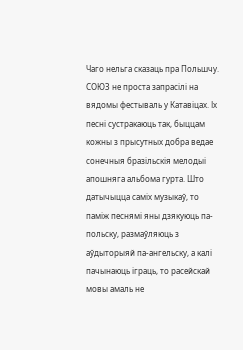Чаго нельга сказаць пра Польшчу. СОЮЗ не проста запрасілі на вядомы фестываль у Катавіцах. Іх песні сустракаюць так, быццам кожны з прысутных добра ведае сонечныя бразільскія мелодыі апошняга альбома гурта. Што датычыцца саміх музыкаў, то паміж песнямі яны дзякуюць па-польску, размаўляюць з аўдыторыяй па-ангельску, а калі пачынаюць іграць, то расейскай мовы амаль не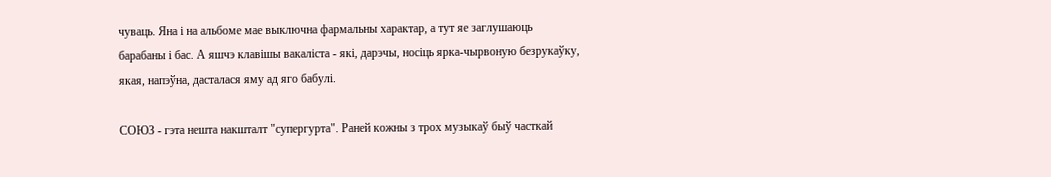чуваць. Яна і на альбоме мае выключна фармальны характар, а тут яе заглушаюць барабаны і бас. А яшчэ клавішы вакаліста - які, дарэчы, носіць ярка-чырвоную безрукаўку, якая, напэўна, дасталася яму ад яго бабулі.

СОЮЗ - гэта нешта накшталт "супергурта". Раней кожны з трох музыкаў быў часткай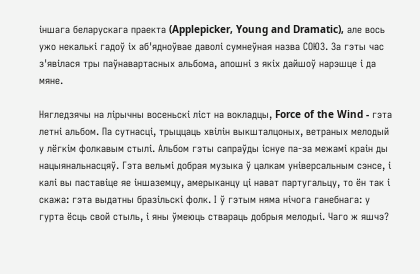іншага беларускага праекта (Applepicker, Young and Dramatic), але вось ужо некалькі гадоў іх аб'ядноўвае даволі сумнеўная назва СОЮЗ. За гэты час з'явілася тры паўнавартасных альбома, апошні з якіх дайшоў нарэшце і да мяне.

Нягледзячы на лірычны восеньскі ліст на вокладцы, Force of the Wind - гэта летні альбом. Па сутнасці, трыццаць хвілін выкшталцоных, ветраных мелодый у лёгкім фолкавым стылі. Альбом гэты сапраўды існуе па-за межамі краін ды нацыянальнасцяў. Гэта вельмі добрая музыка ў цалкам універсальным сэнсе, і калі вы паставіце яе іншаземцу, амерыканцу ці нават партугальцу, то ён так і скажа: гэта выдатны бразільскі фолк. І ў гэтым няма нічога ганебнага: у гурта ёсць свой стыль, і яны ўмеюць ствараць добрыя мелодыі. Чаго ж яшчэ?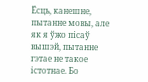Ёсць, канешне, пытанне мовы, але як я ўжо пісаў вышэй, пытанне гэтае не такое істотнае. Бо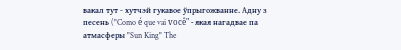вакал тут - хутчэй гукавое ўпрыгожванне. Адну з песень ("Como é que vai você" - якая нагадвае па атмасферы "Sun King" The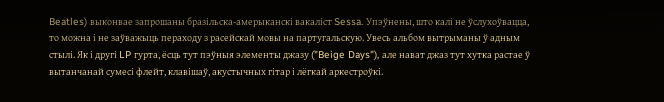Beatles) выконвае запрошаны бразільска-амерыканскі вакаліст Sessa. Упэўнены, што калі не ўслухоўвацца, то можна і не заўважыць пераходу з расейскай мовы на партугальскую. Увесь альбом вытрыманы ў адным стылі. Як і другі LP гурта, ёсць тут пэўныя элементы джазу ("Beige Days"), але нават джаз тут хутка растае ў вытанчанай сумесі флейт, клавішаў, акустычных гітар і лёгкай аркестроўкі.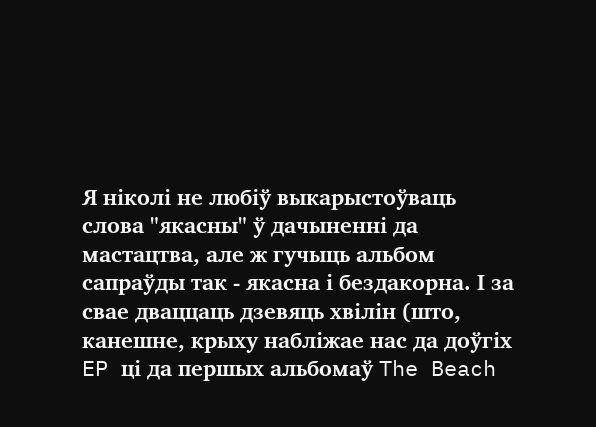Я ніколі не любіў выкарыстоўваць слова "якасны" ў дачыненні да мастацтва, але ж гучыць альбом сапраўды так - якасна і бездакорна. І за свае дваццаць дзевяць хвілін (што, канешне, крыху набліжае нас да доўгіх EP ці да першых альбомаў The Beach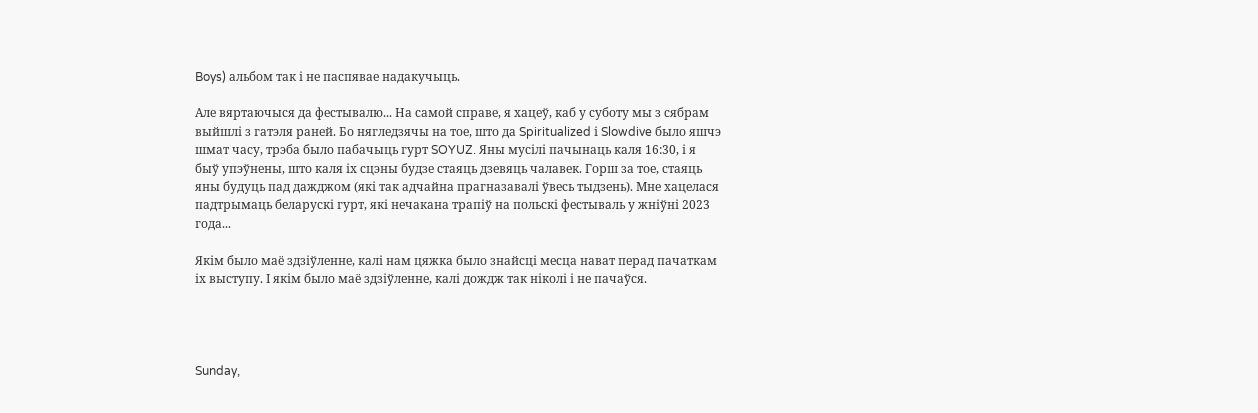Boys) альбом так і не паспявае надакучыць.

Але вяртаючыся да фестывалю... На самой справе, я хацеў, каб у суботу мы з сябрам выйшлі з гатэля раней. Бо нягледзячы на тое, што да Spiritualized і Slowdive было яшчэ шмат часу, трэба было пабачыць гурт SOYUZ. Яны мусілі пачынаць каля 16:30, і я быў упэўнены, што каля іх сцэны будзе стаяць дзевяць чалавек. Горш за тое, стаяць яны будуць пад дажджом (які так адчайна прагназавалі ўвесь тыдзень). Мне хацелася падтрымаць беларускі гурт, які нечакана трапіў на польскі фестываль у жніўні 2023 года...

Якім было маё здзіўленне, калі нам цяжка было знайсці месца нават перад пачаткам іх выступу. І якім было маё здзіўленне, калі дождж так ніколі і не пачаўся.




Sunday,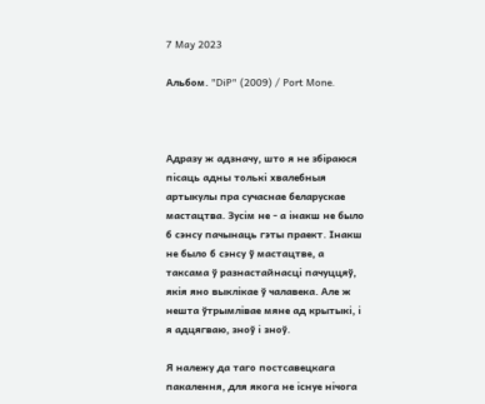7 May 2023

Альбом. "DiP" (2009) / Port Mone.



Адразу ж адзначу, што я не збіраюся пісаць адны толькі хвалебныя артыкулы пра сучаснае беларускае мастацтва. Зусім не - а інакш не было б сэнсу пачынаць гэты праект. Інакш не было б сэнсу ў мастацтве, а таксама ў разнастайнасці пачуццяў, якія яно выклікае ў чалавека. Але ж нешта ўтрымлівае мяне ад крытыкі, і я адцягваю, зноў і зноў.

Я належу да таго постсавецкага пакалення, для якога не існуе нічога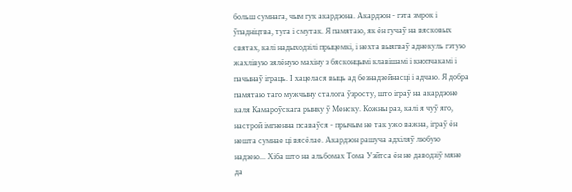больш сумнага, чым гук акардэона. Акардэон - гэта змрок і ўпадніцтва, туга і смутак. Я памятаю, як ён гучаў на вясковых святах, калі надыходзілі прыцемкі, і нехта выягваў аднекуль гэтую жахлівую зялёную махіну з бясконцымі клавішамі і кнопчакамі і пачынаў іграць. І хацелася выць ад безнадзейнасці і адчаю. Я добра памятаю таго мужчыну сталога ўзросту, што іграў на акардэоне каля Камароўскага рынку ў Менску. Кожны раз, калі я чуў яго, настрой імгненна псаваўся - прычым не так ужо важна, іграў ён нешта сумнае ці вясёлае. Акардэон рашуча адхіляў любую надзею... Хіба што на альбомах Тома Уэйтса ён не даводзіў мяне да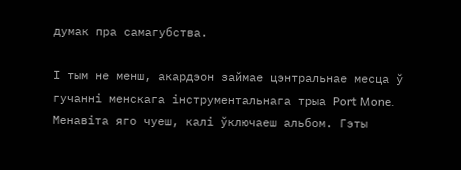думак пра самагубства.

І тым не менш, акардэон займае цэнтральнае месца ў гучанні менскага інструментальнага трыа Port Mone. Менавіта яго чуеш, калі ўключаеш альбом. Гэты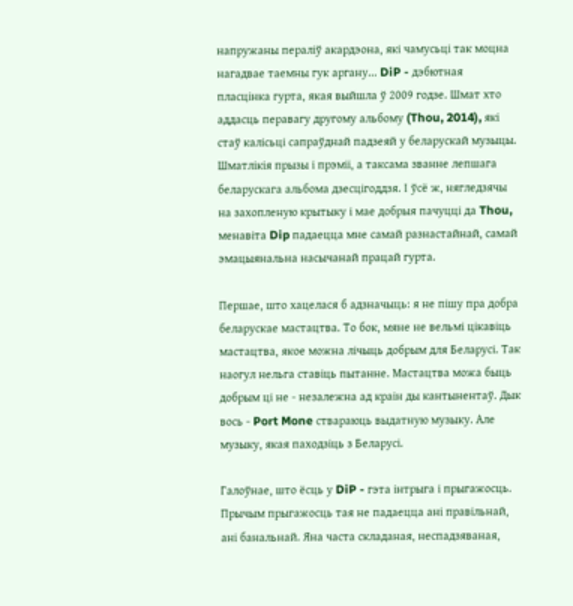напружаны пераліў акардэона, які чамусьці так моцна нагадвае таемны гук аргану... DiP - дэбютная пласцінка гурта, якая выйшла ў 2009 годзе. Шмат хто аддасць перавагу другому альбому (Thou, 2014), які стаў калісьці сапраўднай падзеяй у беларускай музыцы. Шматлікія прызы і прэміі, а таксама званне лепшага беларускага альбома дзесцігоддзя. І ўсё ж, нягледзячы на захопленую крытыку і мае добрыя пачуцці да Thou, менавіта Dip падаецца мне самай разнастайнай, самай эмацыянальна насычанай працай гурта.

Першае, што хацелася б адзначыць: я не пішу пра добра беларускае мастацтва. То бок, мяне не вельмі цікавіць мастацтва, якое можна лічыць добрым для Беларусі. Так наогул нельга ставіць пытанне. Мастацтва можа быць добрым ці не - незалежна ад краін ды кантынентаў. Дык вось - Port Mone ствараюць выдатную музыку. Але музыку, якая паходзіць з Беларусі.

Галоўнае, што ёсць у DiP - гэта інтрыга і прыгажосць. Прычым прыгажосць тая не падаецца ані правільнай, ані банальнай. Яна часта складаная, неспадзяваная,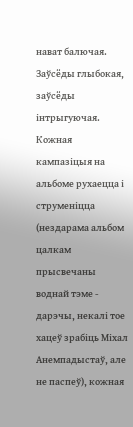нават балючая. Заўсёды глыбокая, заўсёды інтрыгуючая. Кожная кампазіцыя на альбоме рухаецца і струменіцца (нездарама альбом цалкам прысвечаны воднай тэме - дарэчы, некалі тое хацеў зрабіць Міхал Анемпадыстаў, але не паспеў), кожная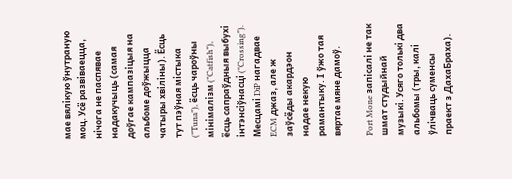мае вялікую ўнутраную моц. Усё развіваецца, нічога не паспявае надакучыць (самая доўгае кампазіцыя на альбоме доўжыцца чатыры хвіліны). Ёсць тут пэўная містыка ("Tuna"), ёсць чароўны мінімалізм ("Catfish"), ёсць сапраўдныя выбухі інтэнсіўнасці ("Crossing"). Месцамі DiP нагадвае ECM джаз, але ж заўсёды акардэон надае некую рамантыку. І ўжо тая вяртае мяне дамоў.

Port Mone запісалі не так шмат студыйнай музыкі. Усяго толькі два альбомы (тры, калі ўлічваць суменсы праект з ДахаБраха).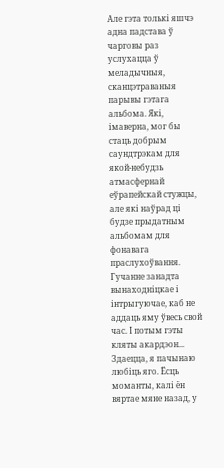Але гэта толькі яшчэ адна падстава ў чарговы раз услухацца ў меладычныя, сканцэтраваныя парывы гэтага альбома. Які, імаверна, мог бы стаць добрым саундтрэкам для якой-небудзь атмасфернай еўрапейскай стужцы, але які наўрад ці будзе прыдатным альбомам для фонавага праслухоўвання. Гучанне занадта вынаходніцкае і інтрыгуючае, каб не аддаць яму ўвесь свой час. І потым гэты кляты акардэон... Здаецца, я пачынаю любіць яго. Ёсць моманты, калі ён вяртае мяне назад, у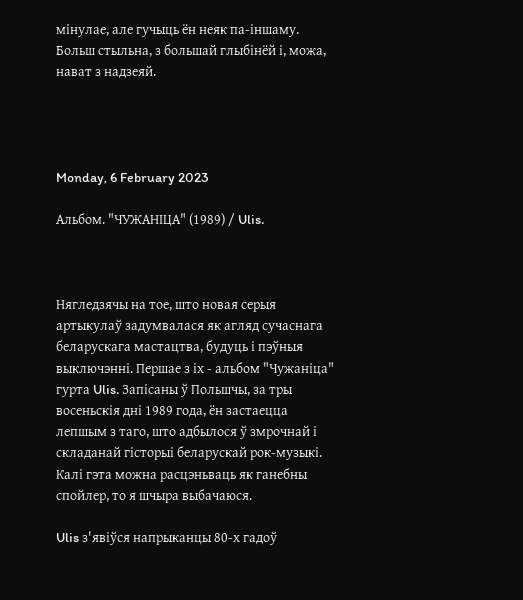мінулае, але гучыць ён неяк па-іншаму. Больш стыльна, з большай глыбінёй і, можа, нават з надзеяй.




Monday, 6 February 2023

Альбом. "ЧУЖАНІЦА" (1989) / Ulis.



Нягледзячы на тое, што новая серыя артыкулаў задумвалася як агляд сучаснага беларускага мастацтва, будуць і пэўныя выключэнні. Першае з іх - альбом "Чужаніца" гурта Ulis. Запісаны ў Польшчы, за тры восеньскія дні 1989 года, ён застаецца лепшым з таго, што адбылося ў змрочнай і складанай гісторыі беларускай рок-музыкі. Калі гэта можна расцэньваць як ганебны спойлер, то я шчыра выбачаюся.

Ulis з'явіўся напрыканцы 80-х гадоў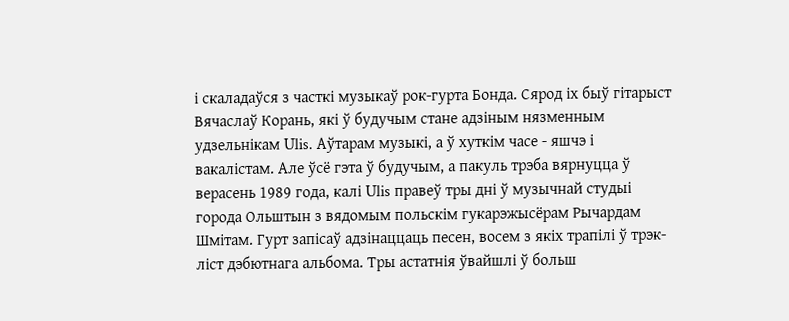і скаладаўся з часткі музыкаў рок-гурта Бонда. Сярод іх быў гітарыст Вячаслаў Корань, які ў будучым стане адзіным нязменным удзельнікам Ulis. Аўтарам музыкі, а ў хуткім часе - яшчэ і вакалістам. Але ўсё гэта ў будучым, а пакуль трэба вярнуцца ў верасень 1989 года, калі Ulis правеў тры дні ў музычнай студыі города Ольштын з вядомым польскім гукарэжысёрам Рычардам Шмітам. Гурт запісаў адзінаццаць песен, восем з якіх трапілі ў трэк-ліст дэбютнага альбома. Тры астатнія ўвайшлі ў больш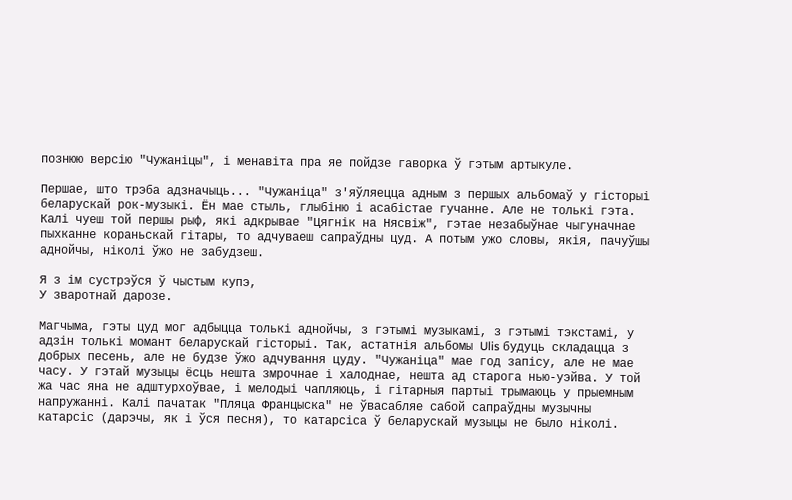познюю версію "Чужаніцы", і менавіта пра яе пойдзе гаворка ў гэтым артыкуле.

Першае, што трэба адзначыць... "Чужаніца" з'яўляецца адным з першых альбомаў у гісторыі беларускай рок-музыкі. Ён мае стыль, глыбіню і асабістае гучанне. Але не толькі гэта. Калі чуеш той першы рыф, які адкрывае "Цягнік на Нясвіж", гэтае незабыўнае чыгуначнае пыхканне кораньскай гітары, то адчуваеш сапраўдны цуд. А потым ужо словы, якія, пачуўшы аднойчы, ніколі ўжо не забудзеш.

Я з ім сустрэўся ў чыстым купэ,
У зваротнай дарозе.

Магчыма, гэты цуд мог адбыцца толькі аднойчы, з гэтымі музыкамі, з гэтымі тэкстамі, у адзін толькі момант беларускай гісторыі. Так, астатнія альбомы Ulis будуць складацца з добрых песень, але не будзе ўжо адчування цуду. "Чужаніца" мае год запісу, але не мае часу. У гэтай музыцы ёсць нешта змрочнае і халоднае, нешта ад старога нью-уэйва. У той жа час яна не адштурхоўвае, і мелодыі чапляюць, і гітарныя партыі трымаюць у прыемным напружанні. Калі пачатак "Пляца Францыска" не ўвасабляе сабой сапраўдны музычны катарсіс (дарэчы, як і ўся песня), то катарсіса ў беларускай музыцы не было ніколі.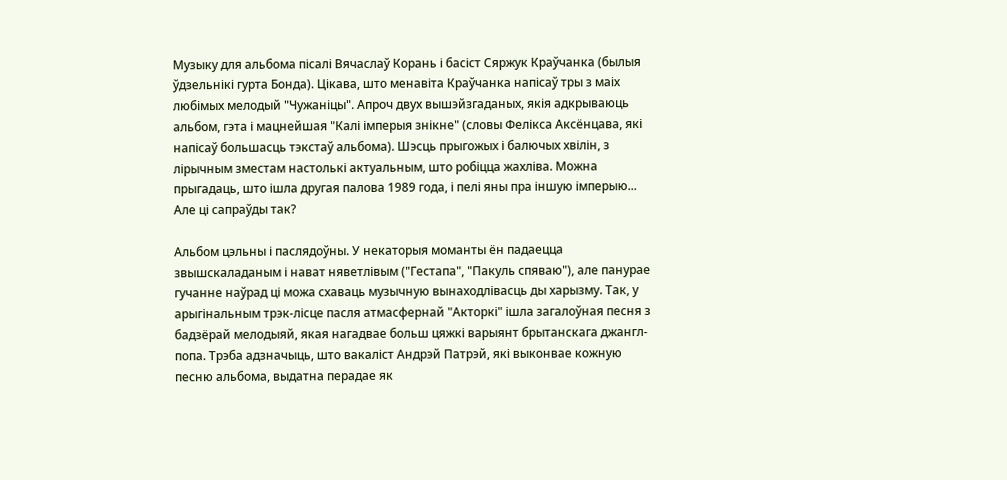Музыку для альбома пісалі Вячаслаў Корань і басіст Сяржук Краўчанка (былыя ўдзельнікі гурта Бонда). Цікава, што менавіта Краўчанка напісаў тры з маіх любімых мелодый "Чужаніцы". Апроч двух вышэйзгаданых, якія адкрываюць альбом, гэта і мацнейшая "Калі імперыя знікне" (словы Фелікса Аксёнцава, які напісаў большасць тэкстаў альбома). Шэсць прыгожых і балючых хвілін, з лірычным зместам настолькі актуальным, што робіцца жахліва. Можна прыгадаць, што ішла другая палова 1989 года, і пелі яны пра іншую імперыю... Але ці сапраўды так?

Альбом цэльны і паслядоўны. У некаторыя моманты ён падаецца звышскаладаным і нават няветлівым ("Гестапа", "Пакуль спяваю"), але панурае гучанне наўрад ці можа схаваць музычную вынаходлівасць ды харызму. Так, у арыгінальным трэк-лісце пасля атмасфернай "Акторкі" ішла загалоўная песня з бадзёрай мелодыяй, якая нагадвае больш цяжкі варыянт брытанскага джангл-попа. Трэба адзначыць, што вакаліст Андрэй Патрэй, які выконвае кожную песню альбома, выдатна перадае як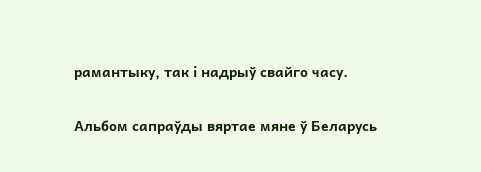рамантыку, так і надрыў свайго часу.

Альбом сапраўды вяртае мяне ў Беларусь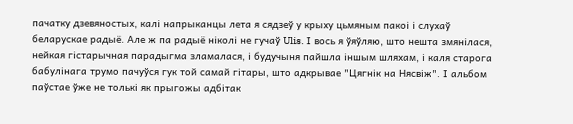пачатку дзевяностых, калі напрыканцы лета я сядзеў у крыху цьмяным пакоі і слухаў беларускае радыё. Але ж па радыё ніколі не гучаў Ulis. І вось я ўяўляю, што нешта змянілася, нейкая гістарычная парадыгма зламалася, і будучыня пайшла іншым шляхам, і каля старога бабулінага трумо пачуўся гук той самай гітары, што адкрывае "Цягнік на Нясвіж". І альбом паўстае ўже не толькі як прыгожы адбітак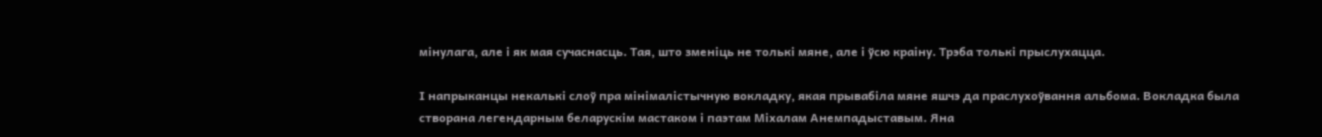мінулага, але і як мая сучаснасць. Тая, што зменіць не толькі мяне, але і ўсю краіну. Трэба толькі прыслухацца.

І напрыканцы некалькі слоў пра мінімалістычную вокладку, якая прывабіла мяне яшчэ да праслухоўвання альбома. Вокладка была створана легендарным беларускім мастаком і паэтам Міхалам Анемпадыставым. Яна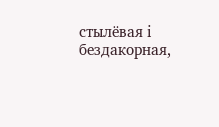стылёвая і бездакорная,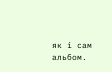як і сам альбом.